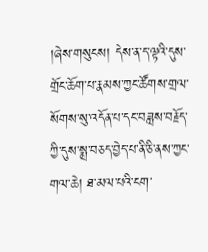།ཞེས་གསུངས། དེས་ན་ད་ལྟའི་དུས་གྲོང་ཆོག་པ་རྣམས་ཀྱང་ཚོགས་གྲལ་སོགས་སུ་འདོན་པ་དང་བཟླས་བརྗོད་ཀྱི་དུས་སྨྲ་བཅད་བྱེད་པ་ནི་ཅི་ནས་ཀྱང་གལ་ཆེ། ཐ་མལ་པའི་ངག་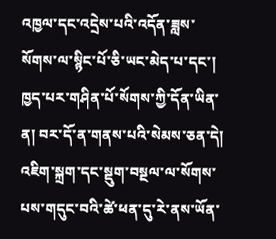འཁྱལ་དང་འདྲེས་པའི་འདོན་ཟླས་སོགས་ལ་སྙིང་པོ་ཅི་ཡང་མེད་པ་དང་། ཁྱད་པར་གཤིན་པོ་སོགས་ཀྱི་དོན་ཡིན་ན། བར་དོ་ན་གནས་པའི་སེམས་ཅན་དེ། འཇིག་སྐྲག་དང་སྡུག་བསྔལ་ལ་སོགས་པས་གདུང་བའི་ཚེ་ཕན་དུ་རེ་ནས་ཡོན་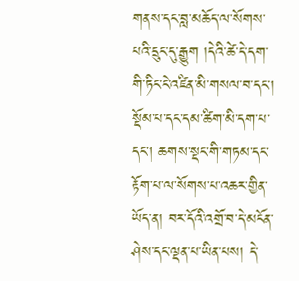གནས་དང་བླ་མཆོད་ལ་སོགས་པའི་དྲུང་དུ་རྒྱུག །དེའི་ཚེ་དེ་དག་གི་ཏིང་ངེ་འཛིན་མི་གསལ་བ་དང་། སྡོམ་པ་དང་དམ་ཚིག་མི་དག་པ་དང་། ཆགས་སྡང་གི་གཏམ་དང་རྟོག་པ་ལ་སོགས་པ་འཆར་གྱིན་ཡོད་ན། བར་དོའི་འགྲོ་བ་དེ་མངོན་ཤེས་དང་ལྡན་པ་ཡིན་པས། དེ་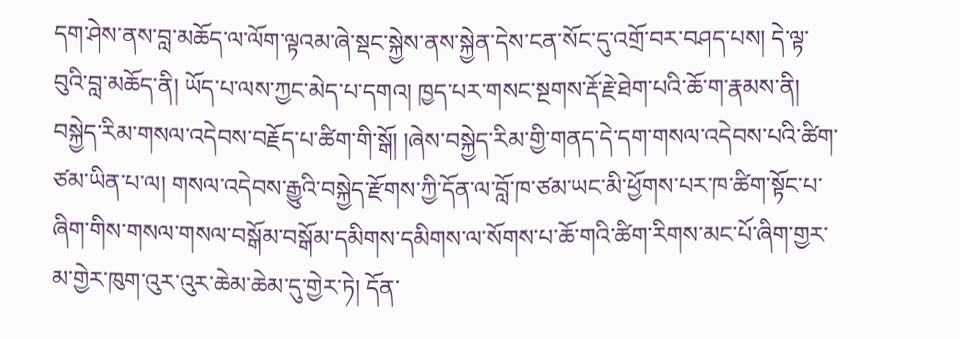དག་ཤེས་ནས་བླ་མཆོད་ལ་ལོག་ལྟའམ་ཞེ་སྡང་སྐྱེས་ནས་སྐྱེན་དེས་ངན་སོང་དུ་འགྲོ་བར་བཤད་པས། དེ་ལྟ་བུའི་བླ་མཆོད་ནི། ཡོད་པ་ལས་ཀྱང་མེད་པ་དགའ། ཁྱད་པར་གསང་སྔགས་རྡོ་རྗེ་ཐེག་པའི་ཆོ་ག་རྣམས་ནི། བསྐྱེད་རིམ་གསལ་འདེབས་བརྗོད་པ་ཚིག་གི་སྒོ། །ཞེས་བསྐྱེད་རིམ་གྱི་གནད་དེ་དག་གསལ་འདེབས་པའི་ཚིག་ཙམ་ཡིན་པ་ལ། གསལ་འདེབས་རྒྱུའི་བསྐྱེད་རྫོགས་ཀྱི་དོན་ལ་བློ་ཁ་ཙམ་ཡང་མི་ཕྱོགས་པར་ཁ་ཚིག་སྟོང་པ་ཞིག་གིས་གསལ་གསལ་བསྒོམ་བསྒོམ་དམིགས་དམིགས་ལ་སོགས་པ་ཆོ་གའི་ཚིག་རིགས་མང་པོ་ཞིག་གྱར་མ་གྱེར་ཁུག་འུར་འུར་ཆེམ་ཆེམ་དུ་གྱེར་ཏེ། དོན་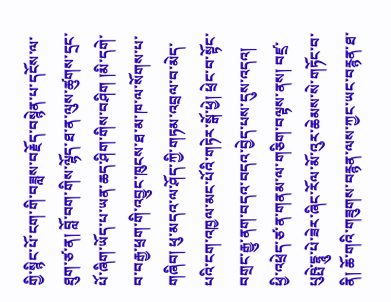གྱི་སྙིང་པོ་ངག་གི་བཟླས་བརྗོད་བསྙེན་པ་དངོས་ལ་ཐུག་ཙ་ན། བློ་བག་གིས་ལྷོད་ཐ་ན་ལུས་ཚུགས་དྲང་པོ་ཞིག་ཡོད་པ་ཡན་ཆད་ཤིག་གིས་བཤིག །མི་དགེ་བ་བརྒྱ་ཕྲག་གི་འབྱུང་ཁུངས་ཐ་མ་ཁ་ལ་སོགས་པ་གཞིབ། ཕུ་མདའ་ལ་ཤོད་ཀྱི་གཏམ་འབྲལ་བ་མེད་པའི་ངག་འཁྱལ་མང་པོའི་གཏེར་སྒོ་ཕྱེ། ཕྲེང་བ་སྟོང་བགྲང་རྒྱུ་ནག་བདའ་བདའ་བྱེད་པས་དུས་འདའ། ཕྱི་འཕྲེད་ཙ་ན་གནམ་ལ་གཅིག་བལྟས་ནས། བཛྲ་པུཥྤེ་དྷཱུ་པེ་ཟེར་ཞིང་རོལ་མོ་འུར་ཆེམས་སེ་གཏོང་བ་ནི། ཆོ་གའི་གཟུགས་བརྙན་ལས་ཀྱང་ཡང་བརྙན་ཐ་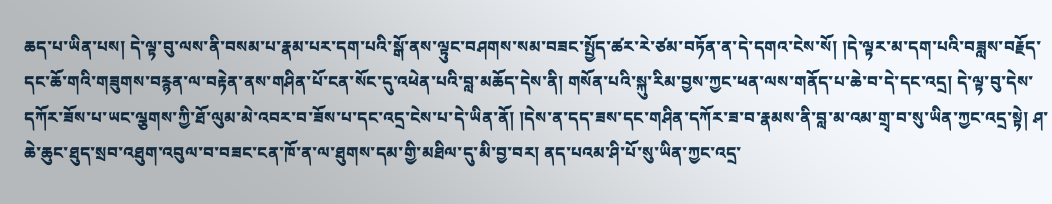ཆད་པ་ཡིན་པས། དེ་ལྟ་བུ་ལས་ནི་བསམ་པ་རྣམ་པར་དག་པའི་སྒོ་ནས་ལྟུང་བཤགས་སམ་བཟང་སྤྱོད་ཚར་རེ་ཙམ་བཏོན་ན་དེ་དགའ་ངེས་སོ། །དེ་ལྟར་མ་དག་པའི་བཟླས་བརྗོད་དང་ཆོ་གའི་གཟུགས་བརྙན་ལ་བརྟེན་ནས་གཤིན་པོ་ངན་སོང་དུ་འཕེན་པའི་བླ་མཆོད་དེས་ནི། གསོན་པའི་སྐུ་རིམ་བྱས་ཀྱང་ཕན་ལས་གནོད་པ་ཆེ་བ་དེ་དང་འདྲ། དེ་ལྟ་བུ་དེས་དཀོར་ཟོས་པ་ཡང་ལྕགས་ཀྱི་ཐོ་ལུམ་མེ་འབར་བ་ཟོས་པ་དང་འདྲ་ངེས་པ་དེ་ཡིན་ནོ། །དེས་ན་དད་ཟས་དང་གཤིན་དཀོར་ཟ་བ་རྣམས་ནི་བླ་མ་འམ་གྲྭ་བ་སུ་ཡིན་ཀྱང་འདྲ་སྟེ། ཤ་ཆེ་ཆུང་ཐུད་སྲབ་འཐུག་འབུལ་བ་བཟང་ངན་ཁོ་ན་ལ་ཐུགས་དམ་གྱི་མཐིལ་དུ་མི་བྱ་བར། ནད་པའམ་ཤི་པོ་སུ་ཡིན་ཀྱང་འདྲ་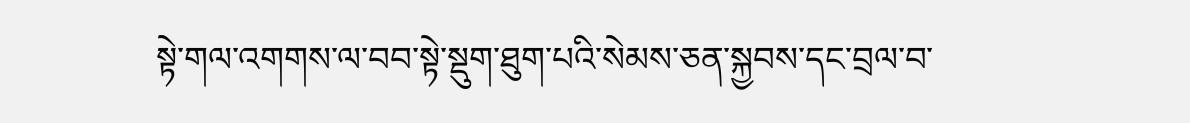སྟེ་གལ་འགགས་ལ་བབ་སྟེ་སྡུག་ཐུག་པའི་སེམས་ཅན་སྐྱབས་དང་བྲལ་བ་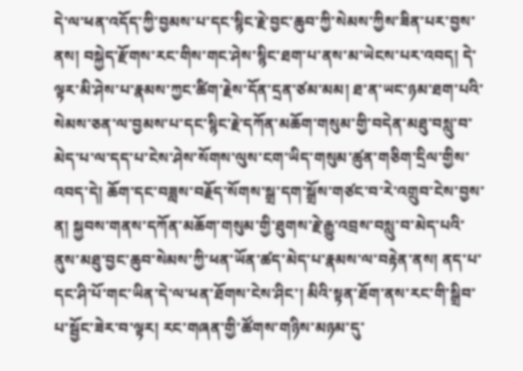དེ་ལ་ཕན་འདོད་ཀྱི་བྱམས་པ་དང་སྙིང་རྗེ་བྱང་ཆུབ་ཀྱི་སེམས་ཀྱིས་ཟིན་པར་བྱས་ནས། བསྐྱེད་རྫོགས་རང་གིས་གང་ཤེས་སྙིང་ཐག་པ་ནས་མ་ཡེངས་པར་འབད། དེ་ལྟར་མི་ཤེས་པ་རྣམས་ཀྱང་ཚིག་རྗེས་དོན་དྲན་ཙམ་མམ། ཐ་ན་ཡང་ཉམ་ཐག་པའི་སེམས་ཅན་ལ་བྱམས་པ་དང་སྙིང་རྗེ་དཀོན་མཆོག་གསུམ་གྱི་བདེན་མཐུ་བསླུ་བ་མེད་པ་ལ་དད་པ་ངེས་ཤེས་སོགས་ལུས་ངག་ཡིད་གསུམ་ཚུན་གཅིག་དྲིལ་གྱིས་འབད་དེ། ཆོག་དང་བཟླས་བརྗོད་སོགས་སྒྲ་དག་སྒྲོས་གཙང་བ་རེ་འགྲུབ་ངེས་བྱས་ན། སྐྱབས་གནས་དཀོན་མཆོག་གསུམ་གྱི་ཐུགས་རྗེ་རྒྱུ་འབྲས་བསླུ་བ་མེད་པའི་ནུས་མཐུ་བྱང་ཆུབ་སེམས་ཀྱི་ཕན་ཡོན་ཚད་མེད་པ་རྣམས་ལ་བརྟེན་ནས། ནད་པ་དང་ཤི་པོ་གང་ཡིན་དེ་ལ་ཕན་ཐོགས་ངེས་ཤིང་། མིའི་སྟན་ཐོག་ནས་རང་གི་སྒྲིབ་པ་སྦྱོང་ཟེར་བ་ལྟར། རང་གཞན་གྱི་ཚོགས་གཉིས་མཉམ་དུ་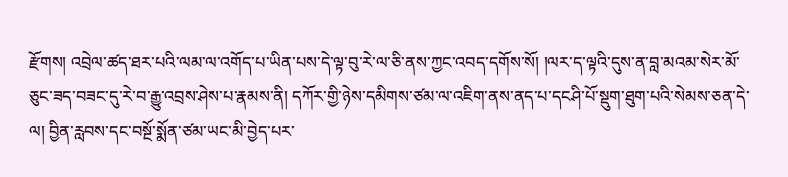རྫོགས། འབྲེལ་ཚད་ཐར་པའི་ལམ་ལ་འགོད་པ་ཡིན་པས་དེ་ལྟ་བུ་རེ་ལ་ཅི་ནས་ཀྱང་འབད་དགོས་སོ། །ལར་ད་ལྟའི་དུས་ན་བླ་མའམ་སེར་མོ་ཅུང་ཟད་བཟང་དུ་རེ་བ་རྒྱུ་འབྲས་ཤེས་པ་རྣམས་ནི། དཀོར་གྱི་ཉེས་དམིགས་ཙམ་ལ་འཇིག་ནས་ནད་པ་དངཤི་པོ་སྡུག་ཐུག་པའི་སེམས་ཅན་དེ་ལ། བྱིན་རླབས་དང་བསྔོ་སྨོན་ཙམ་ཡང་མི་བྱེད་པར་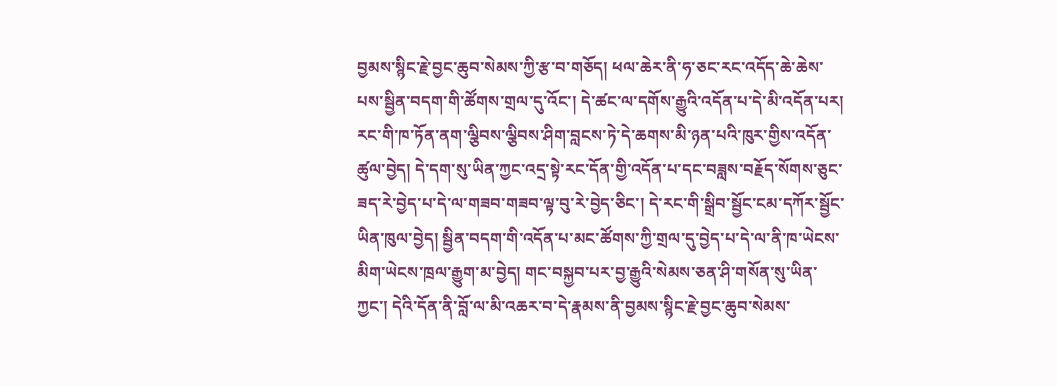བྱམས་སྙིང་རྗེ་བྱང་ཆུབ་སེམས་ཀྱི་རྩ་བ་གཅོད། ཕལ་ཆེར་ནི་ཧ་ཅང་རང་འདོད་ཆེ་ཆེས་པས་སྦྱིན་བདག་གི་ཚོགས་གྲལ་དུ་འོང་། དེ་ཚང་ལ་དགོས་རྒྱུའི་འདོན་པ་དེ་མི་འདོན་པར། རང་གི་ཁ་ཏོན་ནག་ལྕིབས་ལྕིབས་ཤིག་བླངས་ཏེ་དེ་ཆགས་མི་ཉན་པའི་ཁུར་གྱིས་འདོན་ཚུལ་བྱེད། དེ་དག་སུ་ཡིན་ཀྱང་འདྲ་སྟེ་རང་དོན་གྱི་འདོན་པ་དང་བཟླས་བརྗོད་སོགས་ཅུང་ཟད་རེ་བྱེད་པ་དེ་ལ་གཟབ་གཟབ་ལྟ་བུ་རེ་བྱེད་ཅིང་། དེ་རང་གི་སྒྲིབ་སྦྱོང་ངམ་དཀོར་སྦྱོང་ཡིན་ཁུལ་བྱེད། སྦྱིན་བདག་གི་འདོན་པ་མང་ཚོགས་ཀྱི་གྲལ་དུ་བྱེད་པ་དེ་ལ་ནི་ཁ་ཡེངས་མིག་ཡེངས་ཁྲལ་རྒྱུག་མ་བྱེད། གང་བསྐྱབ་པར་བྱ་རྒྱུའི་སེམས་ཅན་ཤི་གསོན་སུ་ཡིན་ཀྱང་། དེའི་དོན་ནི་བློ་ལ་མི་འཆར་བ་དེ་རྣམས་ནི་བྱམས་སྙིང་རྗེ་བྱང་ཆུབ་སེམས་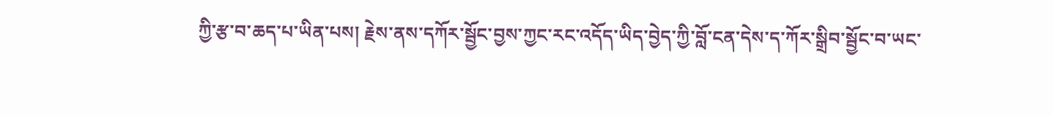ཀྱི་རྩ་བ་ཆད་པ་ཡིན་པས། རྗེས་ནས་དཀོར་སྦྱོང་བྱས་ཀྱང་རང་འདོད་ཡིད་བྱེད་ཀྱི་བློ་ངན་དེས་ད་ཀོར་སྒྲིབ་སྦྱོང་བ་ཡང་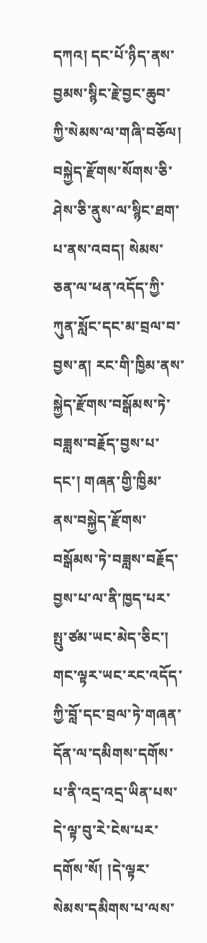དཀའ། དང་པོ་ཉིད་ནས་བྱམས་སྙིང་རྗེ་བྱང་ཆུབ་ཀྱི་སེམས་ལ་གཞི་བཅོལ། བསྐྱེད་རྫོགས་སོགས་ཅི་ཤེས་ཅི་ནུས་ལ་སྙིང་ཐག་པ་ནས་འབད། སེམས་ཅན་ལ་ཕན་འདོད་ཀྱི་ཀུན་སློང་དང་མ་བྲལ་བ་བྱས་ན། རང་གི་ཁྱིམ་ནས་སྐྱེད་རྫོགས་བསྒོམས་ཏེ་བཟླས་བརྗོད་བྱས་པ་དང་། གཞན་གྱི་ཁྱིམ་ནས་བསྐྱེད་རྫོགས་བསྒོམས་ཏེ་བཟླས་བརྗོད་བྱས་པ་ལ་ནི་ཁྱད་པར་སྤུ་ཙམ་ཡང་མེད་ཅིང་། གང་ལྟར་ཡང་རང་འདོད་ཀྱི་བློ་དང་བྲལ་ཏེ་གཞན་དོན་ལ་དམིགས་དགོས་པ་ནི་འདྲ་འདྲ་ཡིན་པས་དེ་ལྟ་བུ་རེ་ངེས་པར་དགོས་སོ། །དེ་ལྟར་སེམས་དམིགས་པ་ལས་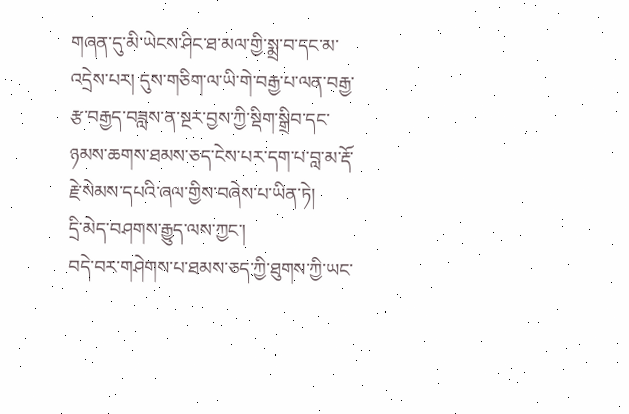གཞན་དུ་མི་ཡེངས་ཤིང་ཐ་མལ་གྱི་སྨྲ་བ་དང་མ་འདྲེས་པར། དུས་གཅིག་ལ་ཡི་གེ་བརྒྱ་པ་ལན་བརྒྱ་རྩ་བརྒྱད་བཟླས་ན་སྔར་བྱས་ཀྱི་སྡིག་སྒྲིབ་དང་ཉམས་ཆགས་ཐམས་ཅད་ངེས་པར་དག་པ་བླ་མ་རྡོ་རྗེ་སེམས་དཔའི་ཞལ་གྱིས་བཞེས་པ་ཡིན་ཏེ།
དྲི་མེད་བཤགས་རྒྱུད་ལས་ཀྱང་།
བདེ་བར་གཤེགས་པ་ཐམས་ཅད་ཀྱི་ཐུགས་ཀྱི་ཡང་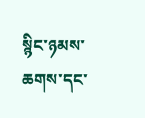སྙིང་ཉམས་ཆགས་དང་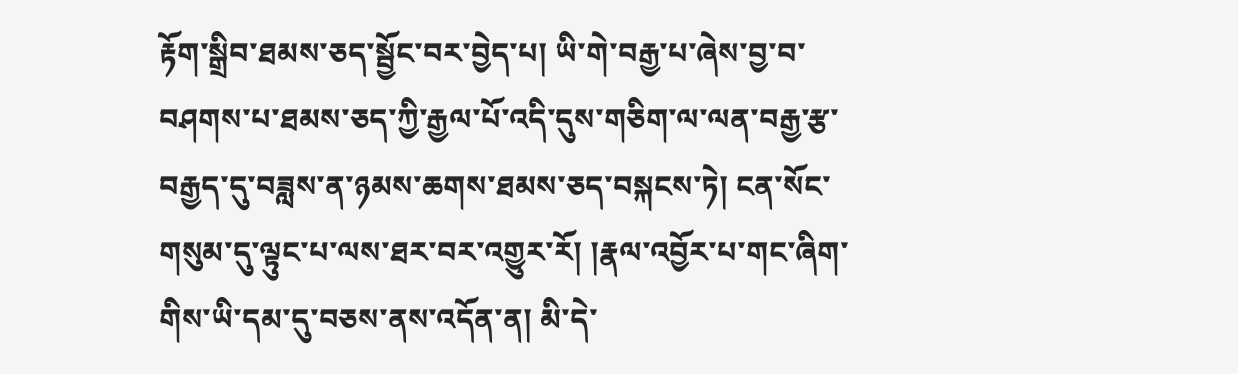རྟོག་སྒྲིབ་ཐམས་ཅད་སྦྱོང་བར་བྱེད་པ། ཡི་གེ་བརྒྱ་པ་ཞེས་བྱ་བ་བཤགས་པ་ཐམས་ཅད་ཀྱི་རྒྱལ་པོ་འདི་དུས་གཅིག་ལ་ལན་བརྒྱ་རྩ་བརྒྱད་དུ་བཟླས་ན་ཉམས་ཆགས་ཐམས་ཅད་བསྐངས་ཏེ། ངན་སོང་གསུམ་དུ་ལྟུང་པ་ལས་ཐར་བར་འགྱུར་རོ། །རྣལ་འབྱོར་པ་གང་ཞིག་གིས་ཡི་དམ་དུ་བཅས་ནས་འདོན་ན། མི་དེ་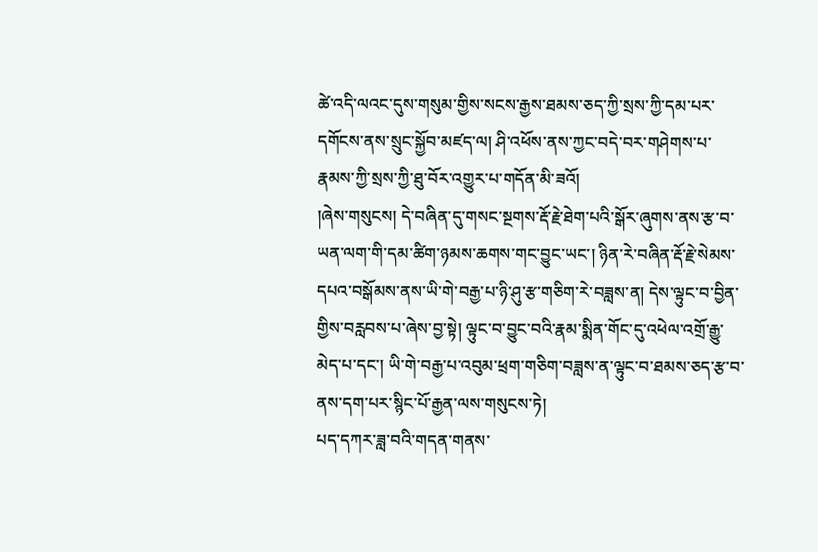ཚེ་འདི་ལའང་དུས་གསུམ་གྱིས་སངས་རྒྱས་ཐམས་ཅད་ཀྱི་སྲས་ཀྱི་དམ་པར་དགོངས་ནས་སྲུང་སྐྱོབ་མཛད་ལ། ཤི་འཕོས་ནས་ཀྱང་བདེ་བར་གཤེགས་པ་རྣམས་ཀྱི་སྲས་ཀྱི་ཐུ་བོར་འགྱུར་པ་གདོན་མི་ཟའོ།
།ཞེས་གསུངས། དེ་བཞིན་དུ་གསང་སྔགས་རྡོ་རྗེ་ཐེག་པའི་སྒོར་ཞུགས་ནས་རྩ་བ་ཡན་ལག་གི་དམ་ཚིག་ཉམས་ཆགས་གང་བྱུང་ཡང་། ཉིན་རེ་བཞིན་རྡོ་རྗེ་སེམས་དཔའ་བསྒོམས་ནས་ཡི་གེ་བརྒྱ་པ་ཉི་ཤུ་རྩ་གཅིག་རེ་བཟླས་ན། དེས་ལྟུང་བ་བྱིན་གྱིས་བརླབས་པ་ཞེས་བྱ་སྟེ། ལྟུང་བ་བྱུང་བའི་རྣམ་སྨིན་གོང་དུ་འཕེལ་འགྲོ་རྒྱུ་མེད་པ་དང་། ཡི་གེ་བརྒྱ་པ་འབུམ་ཕྲག་གཅིག་བཟླས་ན་ལྟུང་བ་ཐམས་ཅད་རྩ་བ་ནས་དག་པར་སྙིང་པོ་རྒྱན་ལས་གསུངས་ཏེ།
པད་དཀར་ཟླ་བའི་གདན་གནས་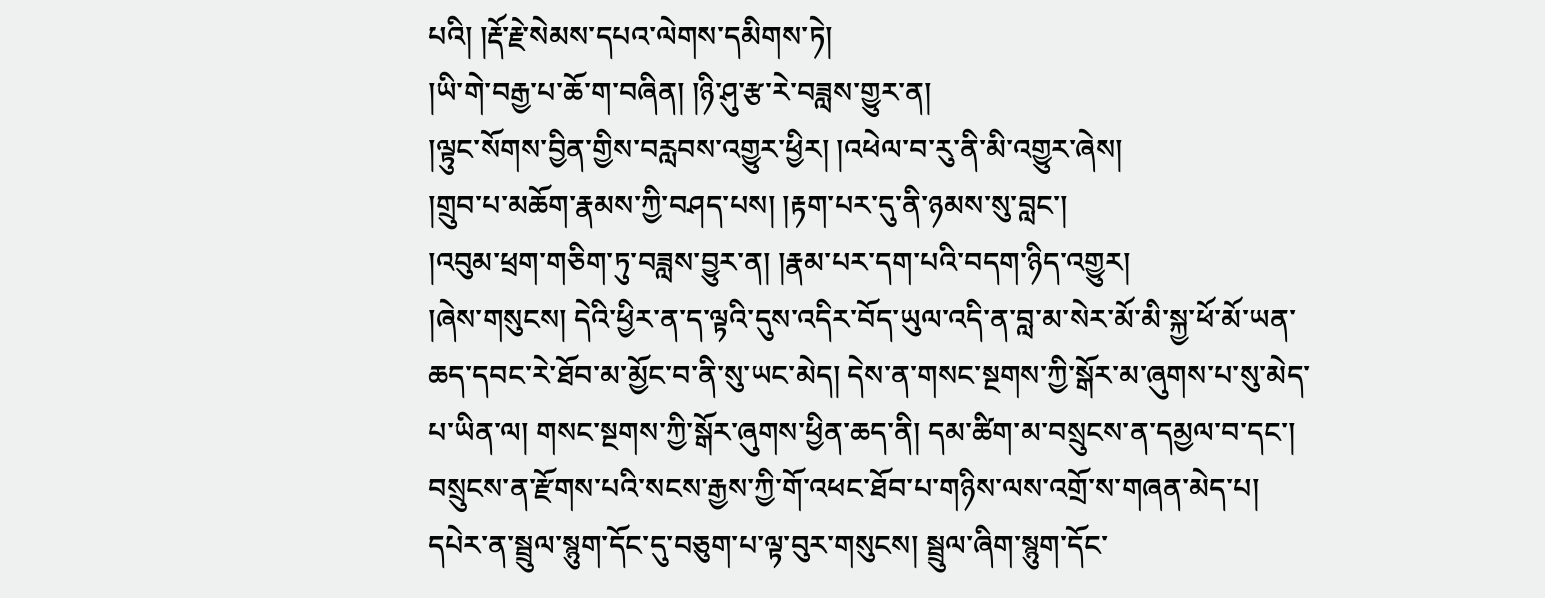པའི། །རྡོ་རྗེ་སེམས་དཔའ་ལེགས་དམིགས་ཏེ།
།ཡི་གེ་བརྒྱ་པ་ཆོ་ག་བཞིན། །ཉི་ཤུ་རྩ་རེ་བཟླས་གྱུར་ན།
།ལྟུང་སོགས་བྱིན་གྱིས་བརླབས་འགྱུར་ཕྱིར། །འཕེལ་བ་རུ་ནི་མི་འགྱུར་ཞེས།
།གྲུབ་པ་མཆོག་རྣམས་ཀྱི་བཤད་པས། །རྟག་པར་དུ་ནི་ཉམས་སུ་བླང་།
།འབུམ་ཕྲག་གཅིག་ཏུ་བཟླས་བྱུར་ན། །རྣམ་པར་དག་པའི་བདག་ཉིད་འགྱུར།
།ཞེས་གསུངས། དེའི་ཕྱིར་ན་ད་ལྟའི་དུས་འདིར་བོད་ཡུལ་འདི་ན་བླ་མ་སེར་མོ་མི་སྐྱ་ཕོ་མོ་ཡན་ཆད་དབང་རེ་ཐོབ་མ་མྱོང་བ་ནི་སུ་ཡང་མེད། དེས་ན་གསང་སྔགས་ཀྱི་སྒོར་མ་ཞུགས་པ་སུ་མེད་པ་ཡིན་ལ། གསང་སྔགས་ཀྱི་སྒོར་ཞུགས་ཕྱིན་ཆད་ནི། དམ་ཚིག་མ་བསྲུངས་ན་དམྱལ་བ་དང་། བསྲུངས་ན་རྫོགས་པའི་སངས་རྒྱས་ཀྱི་གོ་འཕང་ཐོབ་པ་གཉིས་ལས་འགྲོ་ས་གཞན་མེད་པ། དཔེར་ན་སྦྲུལ་སྙུག་དོང་དུ་བཅུག་པ་ལྟ་བུར་གསུངས། སྦྲུལ་ཞིག་སྙུག་དོང་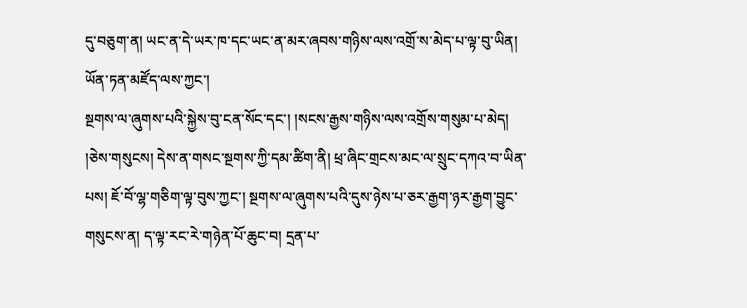དུ་བཅུག་ན། ཡང་ན་དེ་ཡར་ཁ་དང་ཡང་ན་མར་ཞབས་གཉིས་ལས་འགྲོ་ས་མེད་པ་ལྟ་བུ་ཡིན།
ཡོན་ཏན་མཛོད་ལས་ཀྱང་།
སྔགས་ལ་ཞུགས་པའི་སྐྱེས་བུ་ངན་སོང་དང་། །སངས་རྒྱས་གཉིས་ལས་འགྲོས་གསུམ་པ་མེད།
།ཅེས་གསུངས། དེས་ན་གསང་སྔགས་ཀྱི་དམ་ཚིག་ནི། ཕྲ་ཞིང་གྲངས་མང་ལ་སྲུང་དཀའ་བ་ཡིན་པས། ཇོ་བོ་ལྷ་གཅིག་ལྟ་བུས་ཀྱང་། སྔགས་ལ་ཞུགས་པའི་དུས་ཉེས་པ་ཅར་རྒྱག་ཉར་རྒྱག་བྱུང་གསུངས་ན། ད་ལྟ་རང་རེ་གཉེན་པོ་ཆུང་བ། དྲན་པ་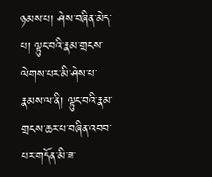ཉམས་པ། ཤེས་བཞིན་མེད་པ། ལྟུང་བའི་རྣམ་གྲངས་ལེགས་པར་མི་ཤེས་པ་རྣམས་ལ་ནི། ལྟུང་བའི་རྣམ་གྲངས་ཆར་པ་བཞིན་འབབ་པར་གདོན་མི་ཟ་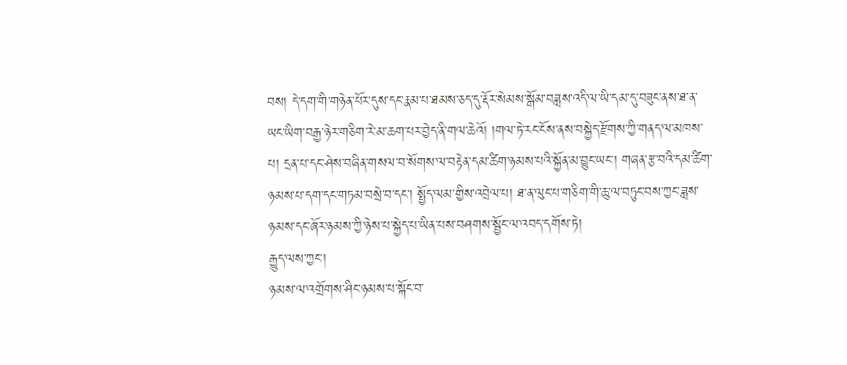བས། དེ་དག་གི་གཉེན་པོར་དུས་དང་རྣམ་པ་ཐམས་ཅད་དུ་རྡོར་སེམས་སྒོམ་བཟླས་འདི་ལ་ཡི་དམ་དུ་བཟུང་ནས་ཐ་ན་ཡང་ཡིག་བརྒྱ་ཉེར་གཅིག་རེ་མ་ཆག་པར་བྱེད་ནི་གལ་ཆེའོ། །གལ་ཏེ་རང་ངོས་ནས་བསྐྱེད་རྫོགས་ཀྱི་གནད་ལ་མཁས་པ། དྲན་པ་དང་ཤེས་བཞིན་གསལ་བ་སོགས་ལ་བརྟེན་དམ་ཚིག་ཉམས་པའི་སྐྱོན་མ་བྱུང་ཡང་། གཞན་རྩ་བའི་དམ་ཚིག་ཉམས་པ་དག་དང་གཏམ་བསྲེ་བ་དང་། སྤྱོད་ལམ་གྱིས་འབྲེལ་པ། ཐ་ན་ལུང་པ་གཅིག་གི་ཆུ་ལ་བཏུང་བས་ཀྱང་ཟླས་ཉམས་དང་ཞོར་ཉམས་ཀྱི་ཉེས་པ་སྐྱེད་པ་ཡིན་པས་བཤགས་སྦྱོང་ལ་འབད་དགོས་ཏེ།
རྒྱུད་ལས་ཀྱང་།
ཉམས་ལ་འགྲོགས་ཤིང་ཉམས་པ་སྐོང་བ་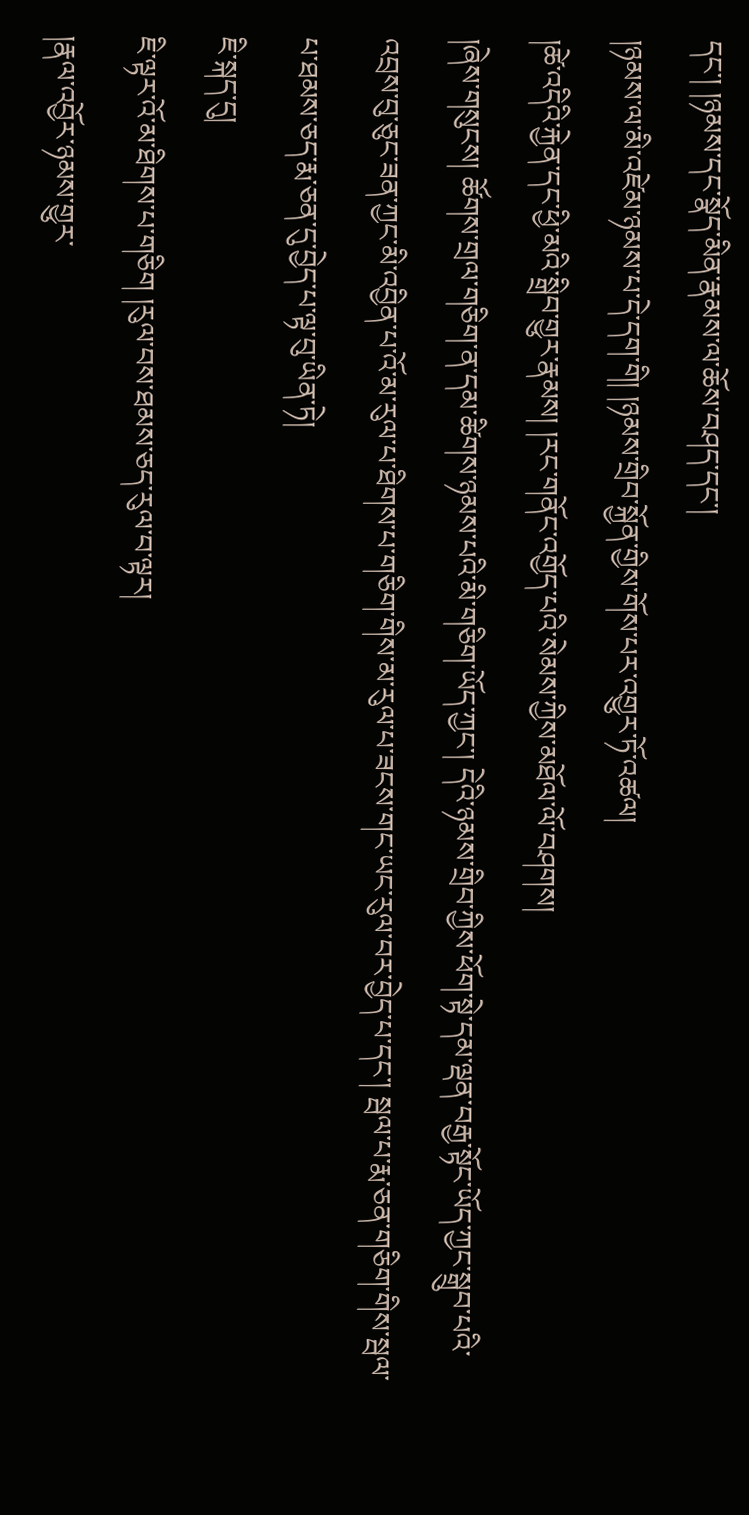དང་། །ཉམས་དང་སྣོད་མིན་རྣམས་ལ་ཆོས་བཤད་དང་།
།ཉམས་ལ་མི་འཛེམ་ཉམས་པ་དེ་དག་གི། །ཉམས་གྲིབ་སྐྱོན་གྱིས་གོས་པར་འགྱུར་ཏོ་འཚལ།
།ཚེ་འདིའི་རྐྱེན་དང་ཕྱི་མའི་སྒྲིབ་གྱུར་རྣམས། །རང་གནོང་འགྱོད་པའི་སེམས་ཀྱིས་མཐོལ་ལོ་བཤགས།
།ཞེས་གསུངས། ཚོགས་གྲལ་གཅིག་ན་དམ་ཚིགས་ཉམས་པའི་མི་གཅིག་ཡོད་ཀྱང་། དེའི་ཉམས་གྲིབ་ཀྱིས་ཕོག་སྟེ་དམ་ལྡན་བརྒྱ་སྟོང་ཡོད་ཀྱང་སྒྲུབ་པའི་འབྲས་བུ་ཅུང་ཟན་ཀྱང་མི་འབྱིན་པ་འོ་མ་རུལ་པ་ཐིགས་པ་གཅིག་གིས་མ་རུལ་པ་ཟངས་གང་ཡང་རུལ་བར་བྱེད་པ་དང་། སྦལ་པ་རྨ་ཅན་གཅིག་གིས་སྦལ་པ་ཐམས་ཅད་རྨ་ཅན་དུ་བྱེད་པ་ལྟ་བུ་ཡིན་ཏེ།
ཇི་སྐད་དུ།
ཇི་ལྟར་འོ་མ་ཐིགས་པ་གཅིག །རུལ་བས་ཐམས་ཅད་རུལ་བ་ལྟར།
།རྣལ་འབྱོར་ཉམས་གྱུར་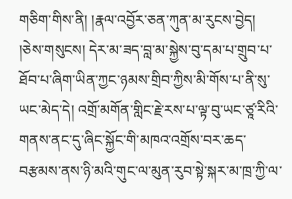གཅིག་གིས་ནི། །རྣལ་འབྱོར་ཅན་ཀུན་མ་རུངས་བྱེད།
།ཅེས་གསུངས། དེར་མ་ཟད་བླ་མ་སྐྱེས་བུ་དམ་པ་གྲུབ་པ་ཐོབ་པ་ཞིག་ཡིན་ཀྱང་ཉམས་གྲིབ་ཀྱིས་མི་གོས་པ་ནི་སུ་ཡང་མེད་དེ། འགྲོ་མགོན་གླིང་རྗེ་རས་པ་ལྟ་བུ་ཡང་ཙཱ་རིའི་གནས་ནང་དུ་ཞིང་སྐྱོང་གི་མཁའ་འགྲོས་བར་ཆད་བརྩམས་ནས་ཉི་མའི་གུང་ལ་མུན་རུབ་སྟེ་སྐར་མ་ཁྲ་ཀྱི་ལ་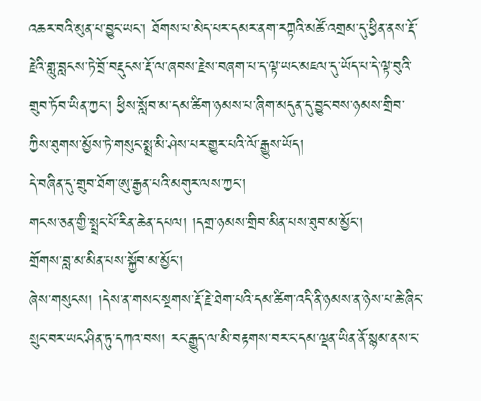འཆར་བའི་མུན་པ་བྱུང་ཡང་། ཐོགས་པ་མེད་པར་དམར་ནག་རཀྟའི་མཚོ་འགྲམ་དུ་ཕྱིན་ནས་རྡོ་རྗེའི་གླུ་བླངས་ཏེ་བྲོ་བརྡུངས་རྡོ་ལ་ཞབས་རྗེས་བཞག་པ་ད་ལྟ་ཡང་མཇལ་དུ་ཡོད་པ་དེ་ལྟ་བུའི་གྲུབ་ཏོབ་ཡིན་ཀྱང་། ཕྱིས་སློབ་མ་དམ་ཚིག་ཉམས་པ་ཞིག་མདུན་དུ་བྱུང་བས་ཉམས་གྲིབ་ཀྱིས་ཐུགས་མྱོས་ཏེ་གསུང་སྨྲ་མི་ཤེས་པར་གྱུར་པའི་ལོ་རྒྱུས་ཡོད།
དེ་བཞིན་དུ་གྲུབ་ཐོག་ཨུ་རྒྱན་པའི་མགུར་ལས་ཀྱང་།
གངས་ཅན་གྱི་སྤྲང་པོ་རིན་ཆེན་དཔལ། །དགྲ་ཉམས་གྲིབ་མིན་པས་ཐུབ་མ་མྱོང་།
གྲོགས་བླ་མ་མིན་པས་སྐྱོབ་མ་མྱོང་།
ཞེས་གསུངས། །དེས་ན་གསང་སྔགས་རྡོ་རྗེ་ཐེག་པའི་དམ་ཚིག་འདི་ནི་ཉམས་ན་ཉེས་པ་ཆེ་ཞིང་སྲུང་བར་ཡང་ཤིན་ཏུ་དཀའ་བས། རང་རྒྱུད་ལ་མི་བརྟགས་བར་ང་དམ་ལྡན་ཡིན་ནོ་སྙམ་ནས་ང་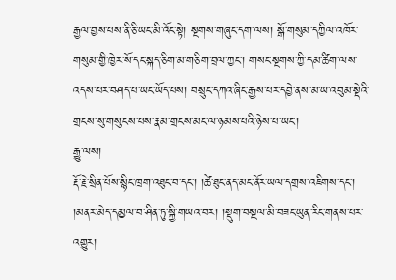རྒྱལ་བྱས་པས་ནི་ཅི་ཡང་མི་འོང་སྟེ། སྔགས་གཞུང་དག་ལས། སྒོ་གསུམ་དཀྱིལ་འཁོར་གསུམ་གྱི་ཁྱེར་སོ་དང་སྐད་ཅིག་མ་གཅིག་བྲལ་ཀྱང་། གསང་སྔགས་ཀྱི་དམ་ཚིག་ལས་འདས་པར་བཤད་པ་ཡང་ཡོད་པས། བསྲུང་དཀའ་ཞིང་རྒྱས་པར་དབྱེ་ནས་མ་ཡ་འབུམ་སྡེའི་གྲངས་སུ་གསུངས་པས་རྣམ་གྲངས་མང་ལ་ཉམས་པའི་ཉེས་པ་ཡང་།
རྒྱུ་ལས།
རྡོ་རྗེ་སྲིན་པོས་སྙིང་ཁྲག་འཐུང་བ་དང་། །ཚེ་ཐུང་ནད་མང་ནོར་ཡལ་དགྲས་འཇིགས་དང་།
།མནར་མེད་དམྱལ་བ་ཤིན་ཏུ་སྐྱི་གཡའ་བར། །སྡུག་བསྔལ་མི་བཟང་ཡུན་རིང་གནས་པར་འགྱུར།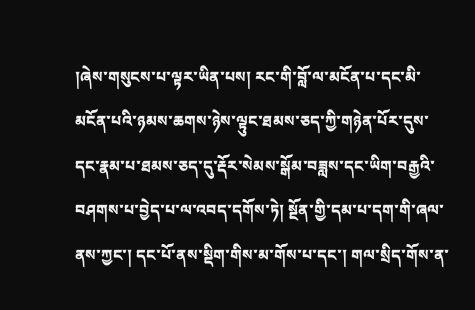།ཞེས་གསུངས་པ་ལྟར་ཡིན་པས། རང་གི་བློ་ལ་མངོན་པ་དང་མི་མངོན་པའི་ཉམས་ཆགས་ཉེས་ལྟུང་ཐམས་ཅད་ཀྱི་གཉེན་པོར་དུས་དང་རྣམ་པ་ཐམས་ཅད་དུ་རྡོར་སེམས་སྒོམ་བཟླས་དང་ཡིག་བརྒྱའི་བཤགས་པ་བྱེད་པ་ལ་འབད་དགོས་ཏེ། སྔོན་གྱི་དམ་པ་དག་གི་ཞལ་ནས་ཀྱང་། དང་པོ་ནས་སྡིག་གིས་མ་གོས་པ་དང་། གལ་སྲིད་གོས་ན་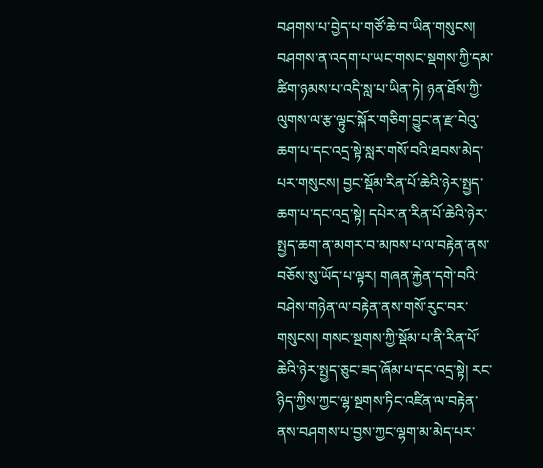བཤགས་པ་བྱེད་པ་གཙོ་ཆེ་བ་ཡིན་གསུངས། བཤགས་ན་འདག་པ་ཡང་གསང་སྡགས་ཀྱི་དམ་ཚིག་ཉམས་པ་འདི་སླ་པ་ཡིན་ཏེ། ཉན་ཐོས་ཀྱི་ལུགས་ལ་རྩ་ལྟུང་སྐོར་གཅིག་བྱུང་ན་རྫ་བེའུ་ཆག་པ་དང་འདྲ་སྟེ་སླར་གསོ་བའི་ཐབས་མེད་པར་གསུངས། བྱང་སྡོམ་རིན་པོ་ཆེའི་ཉེར་སྤྱད་ཆག་པ་དང་འདྲ་སྟེ། དཔེར་ན་རིན་པོ་ཆེའི་ཉེར་སྤྱད་ཆག་ན་མགར་བ་མཁས་པ་ལ་བརྟེན་ནས་བཅོས་སུ་ཡོད་པ་ལྟར། གཞན་རྐྱེན་དགེ་བའི་བཤེས་གཉེན་ལ་བརྟེན་ནས་གསོ་རུང་བར་གསུངས། གསང་སྔགས་ཀྱི་སྡོམ་པ་ནི་རིན་པོ་ཆེའི་ཉེར་སྤྱད་ཅུང་ཟད་ཞོམ་པ་དང་འདྲ་སྟེ། རང་ཉིད་ཀྱིས་ཀྱང་ལྷ་སྔགས་ཏིང་འཛིན་ལ་བརྟེན་ནས་བཤགས་པ་བྱས་ཀྱང་ལྷག་མ་མེད་པར་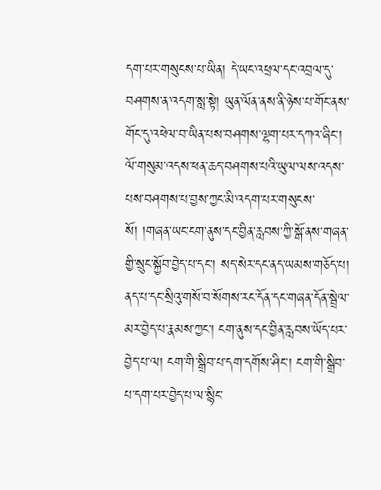དག་པར་གསུངས་པ་ཡིན། དེ་ཡང་འཕྲལ་དང་འབྲལ་དུ་བཤགས་ན་འདག་སླ་སྟེ། ཡུན་ལོན་ནས་ནི་ཉེས་པ་གོང་ནས་གོང་དུ་འཕེལ་བ་ཡིན་པས་བཤགས་ལྷག་པར་དཀའ་ཞིང་། ལོ་གསུམ་འདས་ཕན་ཆད་བཤགས་པའི་ཡུལ་ལས་འདས་པས་བཤགས་པ་བྱས་ཀྱང་མི་འདག་པར་གསུངས་སོ། །གཞན་ཡང་ངག་ནུས་དང་བྱིན་རླབས་ཀྱི་སྒོ་ནས་གཞན་གྱི་སྲུང་སྐྱོབ་བྱེད་པ་དང་། སད་སེར་དང་ནད་ཡམས་གཅོད་པ། ནད་པ་དང་སྲིའུ་གསོ་བ་སོགས་རང་དོན་དང་གཞན་དོན་སྦྲེལ་མར་བྱེད་པ་རྣམས་ཀྱང་། ངག་ནུས་དང་བྱིན་རླབས་ཡོད་པར་བྱེད་པ་ལ། ངག་གི་སྒྲིབ་པ་དག་དགོས་ཤིང་། ངག་གི་སྒྲིབ་པ་དག་པར་བྱེད་པ་ལ་སྙིང་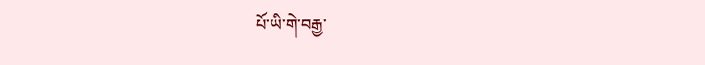པོ་ཡི་གེ་བརྒྱ་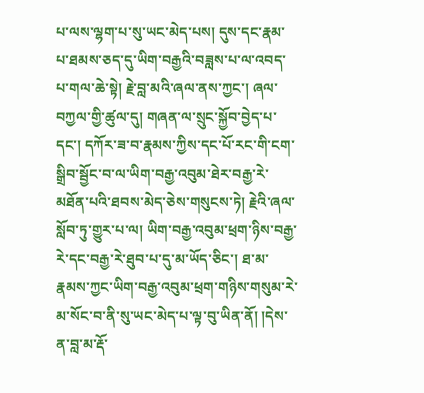པ་ལས་ལྷག་པ་སུ་ཡང་མེད་པས། དུས་དང་རྣམ་པ་ཐམས་ཅད་དུ་ཡིག་བརྒྱའི་བཟླས་པ་ལ་འབད་པ་གལ་ཆེ་སྟེ། རྗེ་བླ་མའི་ཞལ་ནས་ཀྱང་། ཞལ་བཀྱལ་གྱི་ཚུལ་དུ། གཞན་ལ་སྲུང་སྐྱོབ་བྱེད་པ་དང་། དཀོར་ཟ་བ་རྣམས་ཀྱིས་དང་པོ་རང་གི་ངག་སྒྲིབ་སྦྱོང་བ་ལ་ཡིག་བརྒྱ་འབུམ་ཐེར་བརྒྱ་རེ་མཐོན་པའི་ཐབས་མེད་ཅེས་གསུངས་ཏེ། རྗེའི་ཞལ་སློབ་ཏུ་གྱུར་པ་ལ། ཡིག་བརྒྱ་འབུམ་ཕྲག་ཉིས་བརྒྱ་རེ་དང་བརྒྱ་རེ་ཐུབ་པ་དུ་མ་ཡོད་ཅིང་། ཐ་མ་རྣམས་ཀྱང་ཡིག་བརྒྱ་འབུམ་ཕྲག་གཉིས་གསུམ་རེ་མ་སོང་བ་ནི་སུ་ཡང་མེད་པ་ལྟ་བུ་ཡིན་ནོ། །དེས་ན་བླ་མ་རྡོ་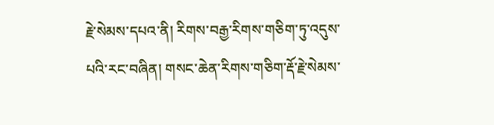རྗེ་སེམས་དཔའ་ནི། རིགས་བརྒྱ་རིགས་གཅིག་ཏུ་འདུས་པའི་རང་བཞིན། གསང་ཆེན་རིགས་གཅིག་རྡོ་རྗེ་སེམས་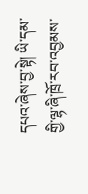དཔའ་ཞེས་བྱ་སྟེ། ཡི་དམ་གྱི་ལྷ་ཞི་ཁྲོ་རབ་འབྱམས་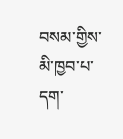བསམ་གྱིས་མི་ཁྱབ་པ་དག་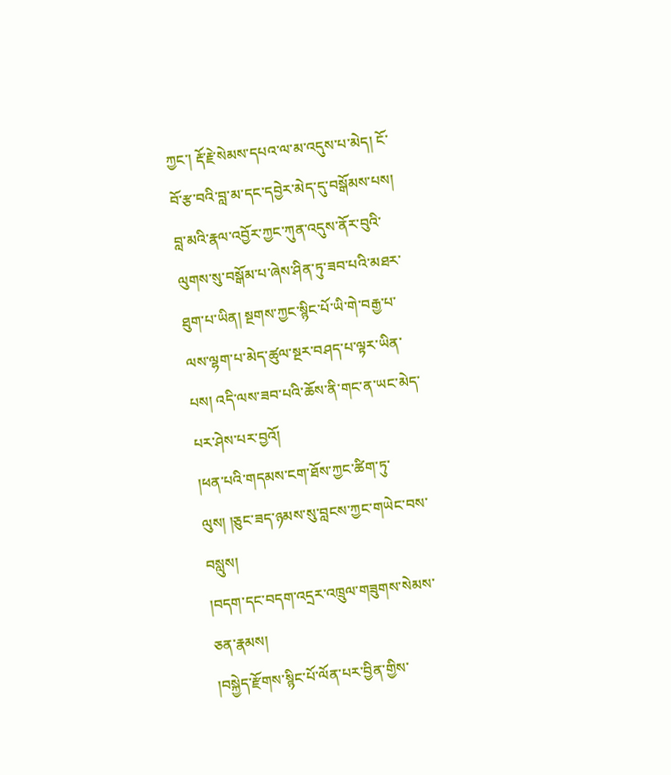ཀྱང་། རྡོ་རྗེ་སེམས་དཔའ་ལ་མ་འདུས་པ་མེད། ངོ་བོ་རྩ་བའི་བླ་མ་དང་དབྱེར་མེད་དུ་བསྒོམས་པས། བླ་མའི་རྣལ་འབྱོར་ཀྱང་ཀུན་འདུས་ནོར་བུའི་ལུགས་སུ་བསྒོམ་པ་ཞེས་ཤིན་ཏུ་ཟབ་པའི་མཐར་ཐུག་པ་ཡིན། སྔགས་ཀྱང་སྙིང་པོ་ཡི་གེ་བརྒྱ་པ་ལས་ལྷག་པ་མེད་ཚུལ་སྔར་བཤད་པ་ལྟར་ཡིན་པས། འདི་ལས་ཟབ་པའི་ཆོས་ནི་གང་ན་ཡང་མེད་པར་ཤེས་པར་བྱའོ།
།ཕན་པའི་གདམས་ངག་ཐོས་ཀྱང་ཚིག་ཏུ་ལུས། །ཅུང་ཟད་ཉམས་སུ་བླངས་ཀྱང་གཡེང་བས་བསླུས།
།བདག་དང་བདག་འདྲར་འཁྲུལ་གཟུགས་སེམས་ཅན་རྣམས།
།བསྐྱེད་རྫོགས་སྙིང་པོ་ལོན་པར་བྱིན་གྱིས་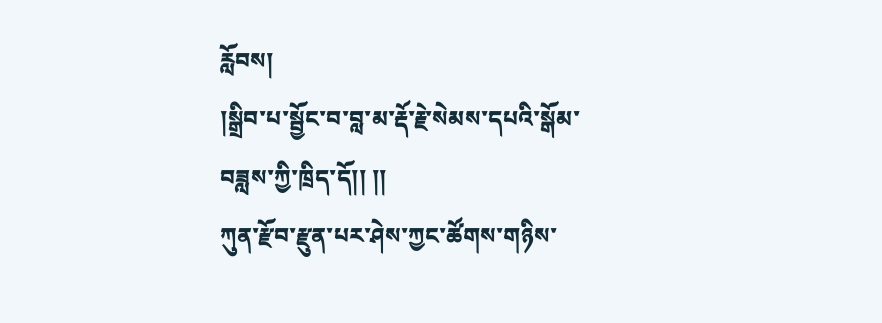རློབས།
།སྒྲིབ་པ་སྦྱོང་བ་བླ་མ་རྡོ་རྗེ་སེམས་དཔའི་སྒོམ་བཟླས་ཀྱི་ཁྲིད་དོ།། །།
ཀུན་རྫོབ་རྫུན་པར་ཤེས་ཀྱང་ཚོགས་གཉིས་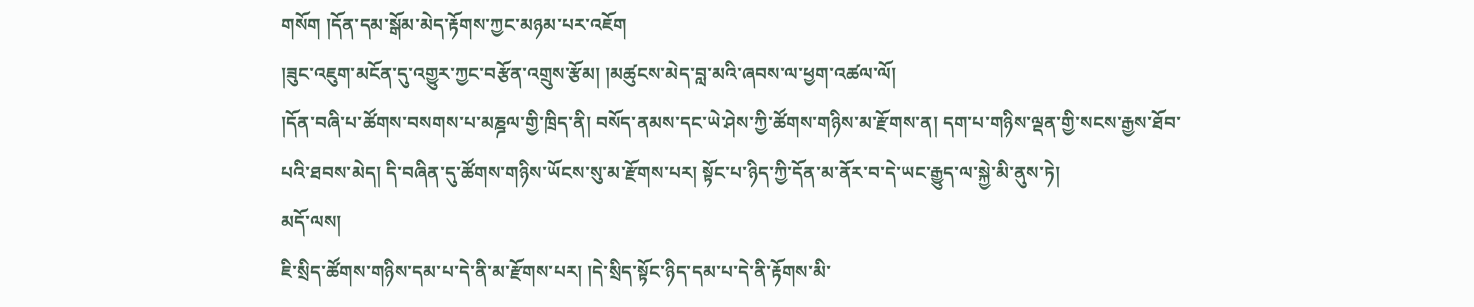གསོག །དོན་དམ་སྒོམ་མེད་རྟོགས་ཀྱང་མཉམ་པར་འཇོག
།ཟུང་འཇུག་མངོན་དུ་འགྱུར་ཀྱང་བརྩོན་འགྲུས་རྩོམ། །མཚུངས་མེད་བླ་མའི་ཞབས་ལ་ཕྱག་འཚལ་ལོ།
།དོན་བཞི་པ་ཚོགས་བསགས་པ་མཎྜལ་གྱི་ཁྲིད་ནི། བསོད་ནམས་དང་ཡེ་ཤེས་ཀྱི་ཚོགས་གཉིས་མ་རྫོགས་ན། དག་པ་གཉིས་ལྡན་གྱི་སངས་རྒྱས་ཐོབ་པའི་ཐབས་མེད། དི་བཞིན་དུ་ཚོགས་གཉིས་ཡོངས་སུ་མ་རྫོགས་པར། སྟོང་པ་ཉིད་ཀྱི་དོན་མ་ནོར་བ་དེ་ཡང་རྒྱུད་ལ་སྐྱེ་མི་ནུས་ཏེ།
མདོ་ལས།
ཇི་སྲིད་ཚོགས་གཉིས་དམ་པ་དེ་ནི་མ་རྫོགས་པར། །དེ་སྲིད་སྟོང་ཉིད་དམ་པ་དེ་ནི་རྟོགས་མི་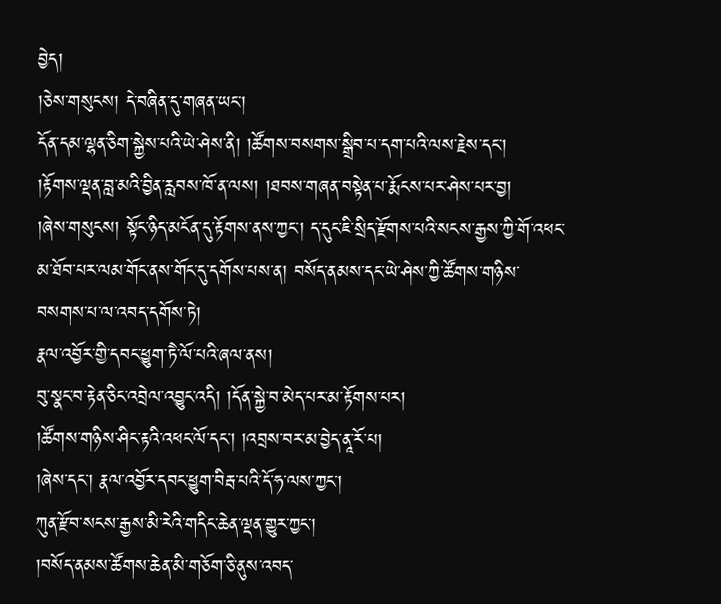བྱེད།
།ཅེས་གསུངས། དེ་བཞིན་དུ་གཞན་ཡང་།
དོན་དམ་ལྷན་ཅིག་སྐྱེས་པའི་ཡེ་ཤེས་ནི། །ཚོགས་བསགས་སྒྲིབ་པ་དག་པའི་ལས་རྗེས་དང་།
།རྟོགས་ལྡན་བླ་མའི་བྱིན་རླབས་ཁོ་ན་ལས། །ཐབས་གཞན་བསྟེན་པ་རྨོངས་པར་ཤེས་པར་བྱ།
།ཞེས་གསུངས། སྟོང་ཉིད་མངོན་དུ་རྟོགས་ནས་ཀྱང་། ད་དུང་ཇི་སྲིད་རྫོགས་པའི་སངས་རྒྱས་ཀྱི་གོ་འཕང་མ་ཐོབ་པར་ལམ་གོང་ནས་གོང་དུ་དགོས་པས་ན། བསོད་ནམས་དང་ཡེ་ཤེས་ཀྱི་ཚོགས་གཉིས་བསགས་པ་ལ་འབད་དགོས་ཏེ།
རྣལ་འབྱོར་གྱི་དབང་ཕྱུག་ཏཻ་ལོ་པའི་ཞལ་ནས།
བུ་སྣང་བ་རྟེན་ཅིང་འབྲེལ་འབྱུང་འདི། །དོན་སྐྱེ་བ་མེད་པར་མ་རྟོགས་པར།
།ཚོགས་གཉིས་ཤིང་རྟའི་འཕང་ལོ་དང་། །འབྲས་བར་མ་བྱེད་ནཱ་རོ་པ།
།ཞེས་དང་། རྣལ་འབྱོར་དབང་ཕྱུག་བིརྦ་པའི་དོ་ཧ་ལས་ཀྱང་།
ཀུན་རྫོབ་སངས་རྒྱས་མི་རེའི་གདིང་ཆེན་ལྡན་གྱུར་ཀྱང་།
།བསོད་ནམས་ཚོགས་ཆེན་མི་གཅོག་ཅི་ནུས་འབད་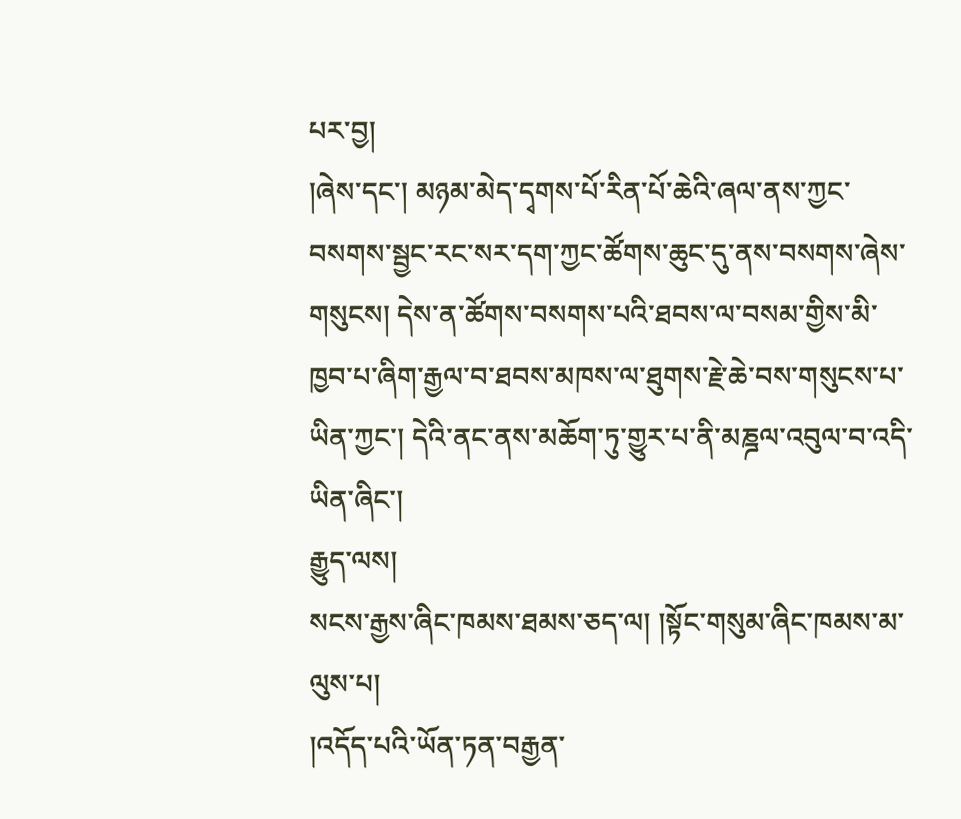པར་བྱ།
།ཞེས་དང་། མཉམ་མེད་དྭགས་པོ་རིན་པོ་ཆེའི་ཞལ་ནས་ཀྱང་བསགས་སྦྱང་རང་སར་དག་ཀྱང་ཚོགས་ཆུང་དུ་ནས་བསགས་ཞེས་གསུངས། དེས་ན་ཚོགས་བསགས་པའི་ཐབས་ལ་བསམ་གྱིས་མི་ཁྱབ་པ་ཞིག་རྒྱལ་བ་ཐབས་མཁས་ལ་ཐུགས་རྗེ་ཆེ་བས་གསུངས་པ་ཡིན་ཀྱང་། དེའི་ནང་ནས་མཆོག་ཏུ་གྱུར་པ་ནི་མཎྜལ་འབུལ་བ་འདི་ཡིན་ཞིང་།
རྒྱུད་ལས།
སངས་རྒྱས་ཞིང་ཁམས་ཐམས་ཅད་ལ། །སྟོང་གསུམ་ཞིང་ཁམས་མ་ལུས་པ།
།འདོད་པའི་ཡོན་ཏན་བརྒྱན་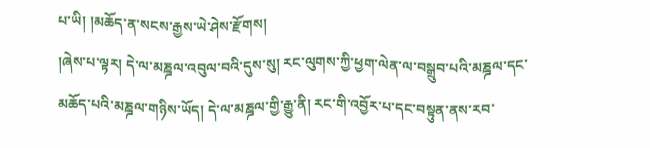པ་ཡི། །མཆོད་ན་སངས་རྒྱས་ཡེ་ཤེས་རྫོགས།
།ཞེས་པ་ལྟར། དེ་ལ་མཎྜལ་འབུལ་བའི་དུས་སུ། རང་ལུགས་ཀྱི་ཕྱག་ལེན་ལ་བསྒྲུབ་པའི་མཎྜལ་དང་མཆོད་པའི་མཎྜལ་གཉིས་ཡོད། དེ་ལ་མཎྜལ་གྱི་རྒྱུ་ནི། རང་གི་འབྱོར་པ་དང་བསྟུན་ནས་རབ་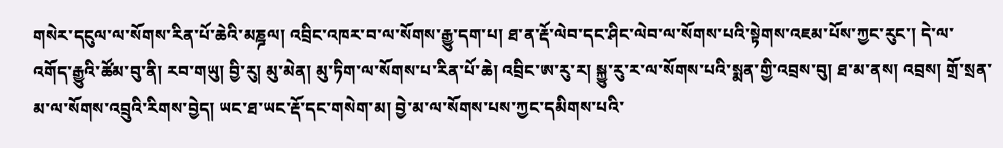གསེར་དངུལ་ལ་སོགས་རིན་པོ་ཆེའི་མཎྜལ། འབྲིང་འཁར་བ་ལ་སོགས་རྒྱུ་དག་པ། ཐ་ན་རྡོ་ལེབ་དང་ཤིང་ལེབ་ལ་སོགས་པའི་སྟེགས་འཇམ་པོས་ཀྱང་རུང་། དེ་ལ་འགོད་རྒྱུའི་ཚོམ་བུ་ནི། རབ་གཡུ། བྱི་རུ། མུ་མེན། མུ་ཏིག་ལ་སོགས་པ་རིན་པོ་ཆེ། འབྲིང་ཨ་རུ་ར། སྐྱུ་རུ་ར་ལ་སོགས་པའི་སྨན་གྱི་འབྲས་བུ། ཐ་མ་ནས། འབྲས། གྲོ་སྲན་མ་ལ་སོགས་འབྲུའི་རིགས་བྱེད། ཡང་ཐ་ཡང་རྡོ་དང་གསེག་མ། བྱེ་མ་ལ་སོགས་པས་ཀྱང་དམིགས་པའི་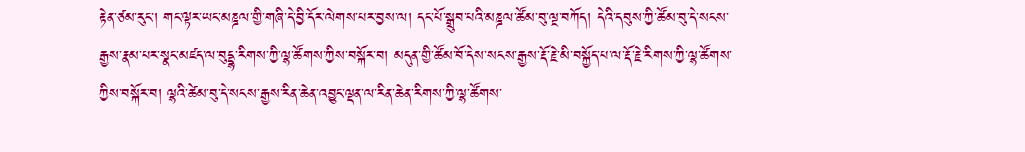རྟེན་ཙམ་རུང་། གང་ལྟར་ཡང་མཎྜལ་གྱི་གཞི་དེ་བྱི་དོར་ལེགས་པར་བྱས་ལ། དང་པོ་སྒྲུབ་པའི་མཎྜལ་ཚོམ་བུ་ལྔ་བཀོད། དེའི་དབུས་ཀྱི་ཚོམ་བུ་དེ་སངས་རྒྱས་རྣམ་པར་སྣང་མཛད་ལ་བུདྡྷ་རིགས་ཀྱི་ལྷ་ཚོགས་ཀྱིས་བསྐོར་བ། མདུན་གྱི་ཚོམ་བོ་དེས་སངས་རྒྱས་རྡོ་རྗེ་མི་བསྐྱོད་པ་ལ་རྡོ་རྗེ་རིགས་ཀྱི་ལྷ་ཚོགས་ཀྱིས་བསྐོར་བ། ལྷའི་ཚེམ་བུ་དེ་སངས་རྒྱས་རིན་ཆེན་འབྱུང་ལྡན་ལ་རིན་ཆེན་རིགས་ཀྱི་ལྷ་ཚོགས་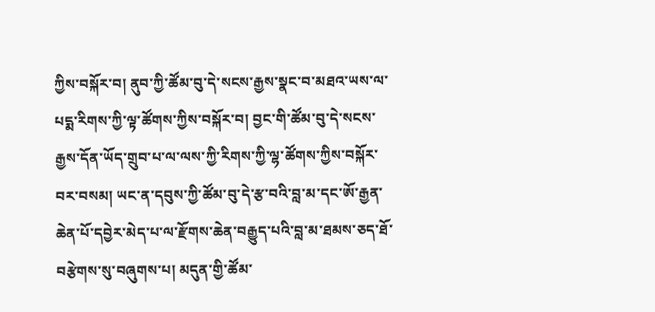ཀྱིས་བསྐོར་བ། ནུབ་ཀྱི་ཚོམ་བུ་དེ་སངས་རྒྱས་སྣང་བ་མཐའ་ཡས་ལ་པདྨ་རིགས་ཀྱི་ལྟ་ཚོགས་ཀྱིས་བསྐོར་བ། བྱང་གི་ཚོམ་བུ་དེ་སངས་རྒྱས་དོན་ཡོད་གྲུབ་པ་ལ་ལས་ཀྱི་རིགས་ཀྱི་ལྷ་ཚོགས་ཀྱིས་བསྐོར་བར་བསམ། ཡང་ན་དབུས་ཀྱི་ཚོམ་བུ་དེ་རྩ་བའི་བླ་མ་དང་ཨོ་རྒྱན་ཆེན་པོ་དབྱེར་མེད་པ་ལ་རྫོགས་ཆེན་བརྒྱུད་པའི་བླ་མ་ཐམས་ཅད་ཐོ་བརྩེགས་སུ་བཞུགས་པ། མདུན་གྱི་ཚོམ་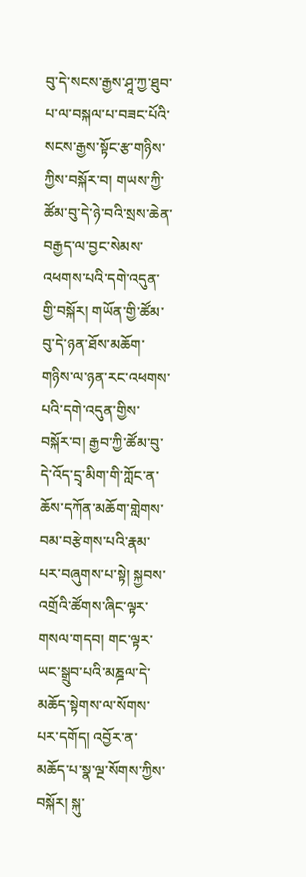བུ་དེ་སངས་རྒྱས་ཤཱ་ཀྱ་ཐུབ་པ་ལ་བསྐལ་པ་བཟང་པོའི་སངས་རྒྱས་སྟོང་རྩ་གཉིས་ཀྱིས་བསྐོར་བ། གཡས་ཀྱི་ཚོམ་བུ་དེ་ཉེ་བའི་སྲས་ཆེན་བརྒྱད་ལ་བྱང་སེམས་འཕགས་པའི་དགེ་འདུན་གྱི་བསྐོར། གཡོན་གྱི་ཚོམ་བུ་དེ་ཉན་ཐོས་མཆོག་གཉིས་ལ་ཉན་རང་འཕགས་པའི་དགེ་འདུན་གྱིས་བསྐོར་བ། རྒྱབ་ཀྱི་ཚོམ་བུ་དེ་འོད་དྲྭ་མིག་གི་ཀློང་ན་ཆོས་དཀོན་མཆོག་གླེགས་བམ་བརྩེགས་པའི་རྣམ་པར་བཞུགས་པ་སྟེ། སྐྱབས་འགྲོའི་ཚོགས་ཞིང་ལྟར་གསལ་གདབ། གང་ལྟར་ཡང་སྒྲུབ་པའི་མཎྜལ་དེ་མཆོད་སྟེགས་ལ་སོགས་པར་དགོད། འབྱོར་ན་མཆོད་པ་སྣ་ལྔ་སོགས་ཀྱིས་བསྐོར། སྐུ་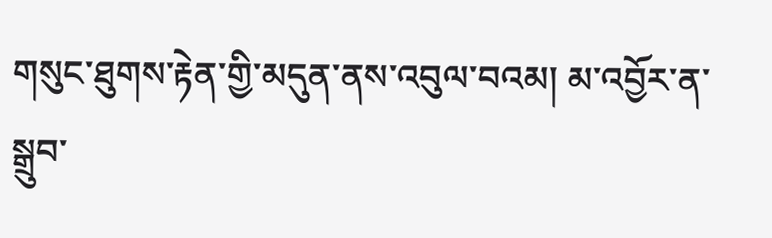གསུང་ཐུགས་རྟེན་གྱི་མདུན་ནས་འབུལ་བའམ། མ་འབྱོར་ན་སྒྲུབ་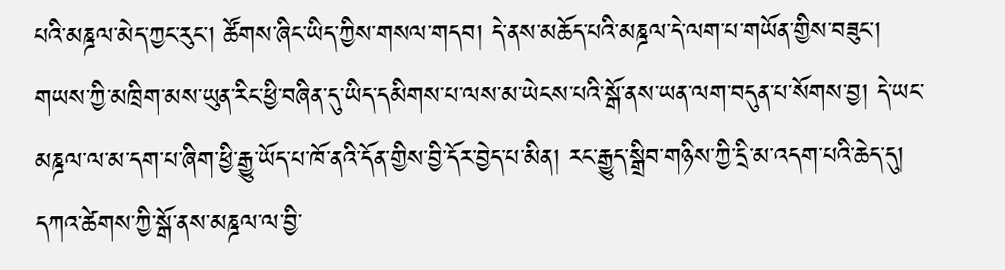པའི་མཎྜལ་མེད་ཀྱང་རུང་། ཚོགས་ཞིང་ཡིད་ཀྱིས་གསལ་གདབ། དེ་ནས་མཆོད་པའི་མཎྜལ་དེ་ལག་པ་གཡོན་གྱིས་བཟུང་། གཡས་ཀྱི་མཁྲིག་མས་ཡུན་རིང་ཕྱི་བཞིན་དུ་ཡིད་དམིགས་པ་ལས་མ་ཡེངས་པའི་སྒོ་ནས་ཡན་ལག་བདུན་པ་སོགས་བྱ། དེ་ཡང་མཎྜལ་ལ་མ་དག་པ་ཞིག་ཕྱི་རྒྱུ་ཡོད་པ་ཁོ་ནའི་དོན་གྱིས་བྱི་དོར་བྱེད་པ་མིན། རང་རྒྱུད་སྒྲིབ་གཉིས་ཀྱི་དྲི་མ་འདག་པའི་ཆེད་དུ། དཀའ་ཚེགས་ཀྱི་སྒོ་ནས་མཎྜལ་ལ་བྱི་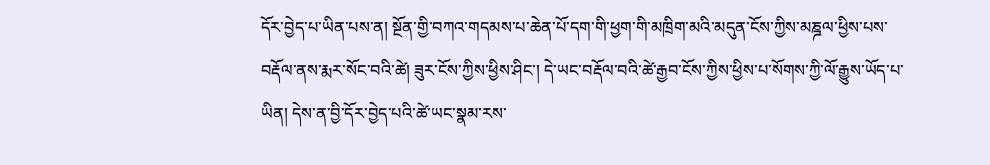དོར་བྱེད་པ་ཡིན་པས་ན། སྔོན་གྱི་བཀའ་གདམས་པ་ཆེན་པོ་དག་གི་ཕྱག་གི་མཁྲིག་མའི་མདུན་ངོས་ཀྱིས་མཎྜལ་ཕྱིས་པས་བརྡོལ་ནས་རྨར་སོང་བའི་ཚེ། ཟུར་ངོས་ཀྱིས་ཕྱིས་ཤིང་། དེ་ཡང་བརྡོལ་བའི་ཚེ་རྒྱབ་ངོས་ཀྱིས་ཕྱིས་པ་སོགས་ཀྱི་ལོ་རྒྱུས་ཡོད་པ་ཡིན། དེས་ན་བྱི་དོར་བྱེད་པའི་ཚེ་ཡང་སྣམ་རས་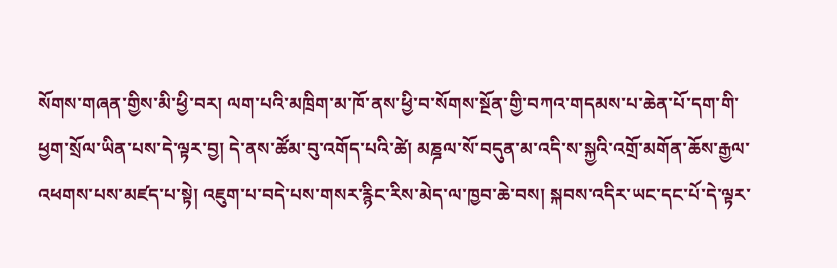སོགས་གཞན་གྱིས་མི་ཕྱི་བར། ལག་པའི་མཁྲིག་མ་ཁོ་ནས་ཕྱི་བ་སོགས་སྔོན་གྱི་བཀའ་གདམས་པ་ཆེན་པོ་དག་གི་ཕྱག་སྲོལ་ཡིན་པས་དེ་ལྟར་བྱ། དེ་ནས་ཚོམ་བུ་འགོད་པའི་ཚེ། མཎྜལ་སོ་བདུན་མ་འདི་ས་སྐྱའི་འགྲོ་མགོན་ཆོས་རྒྱལ་འཕགས་པས་མཛད་པ་སྟེ། འཇུག་པ་བདེ་པས་གསར་རྙིང་རིས་མེད་ལ་ཁྱབ་ཆེ་བས། སྐབས་འདིར་ཡང་དང་པོ་དེ་ལྟར་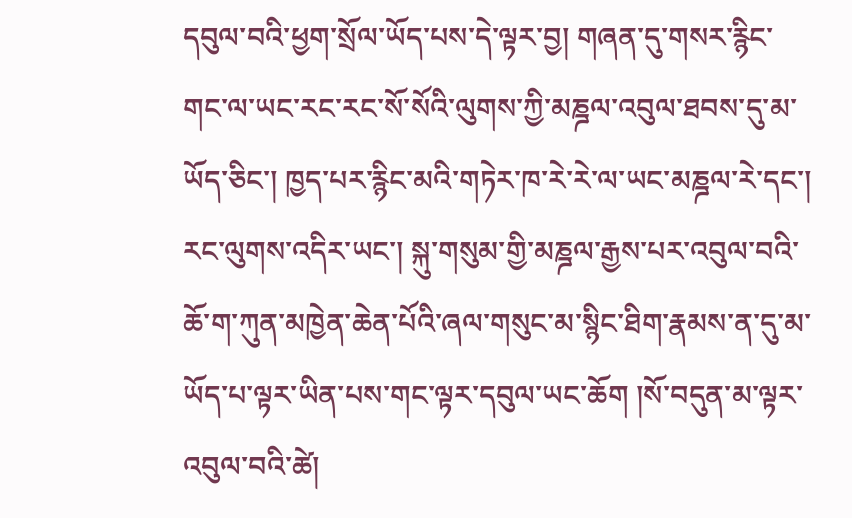དབུལ་བའི་ཕྱག་སྲོལ་ཡོད་པས་དེ་ལྟར་བྱ། གཞན་དུ་གསར་རྙིང་གང་ལ་ཡང་རང་རང་སོ་སོའི་ལུགས་ཀྱི་མཎྜལ་འབུལ་ཐབས་དུ་མ་ཡོད་ཅིང་། ཁྱད་པར་རྙིང་མའི་གཏེར་ཁ་རེ་རེ་ལ་ཡང་མཎྜལ་རེ་དང་། རང་ལུགས་འདིར་ཡང་། སྐུ་གསུམ་གྱི་མཎྜལ་རྒྱས་པར་འབུལ་བའི་ཆོ་ག་ཀུན་མཁྱེན་ཆེན་པོའི་ཞལ་གསུང་མ་སྙིང་ཐིག་རྣམས་ན་དུ་མ་ཡོད་པ་ལྟར་ཡིན་པས་གང་ལྟར་དབུལ་ཡང་ཆོག །སོ་བདུན་མ་ལྟར་འབུལ་བའི་ཚེ།